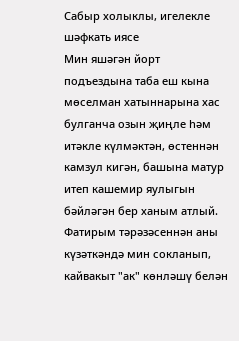Сабыр холыклы, игелекле шәфкать иясе
Мин яшәгән йорт подъездына таба еш кына мөселман хатыннарына хас булганча озын җиңле һәм итәкле күлмәктән, өстеннән камзул кигән, башына матур итеп кашемир яулыгын бәйләгән бер ханым атлый. Фатирым тәрәзәсеннән аны күзәткәндә мин сокланып, кайвакыт "ак" көнләшү белән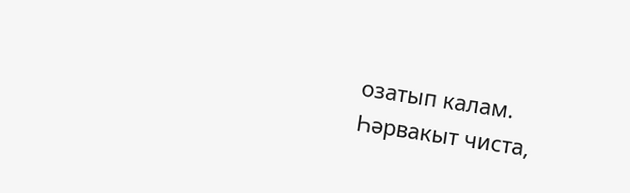озатып калам.
Һәрвакыт чиста,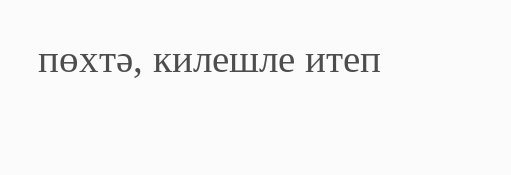пөхтә, килешле итеп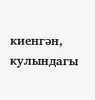киенгән, кулындагы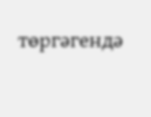төргәгендә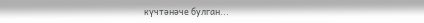күчтәнәче булган...